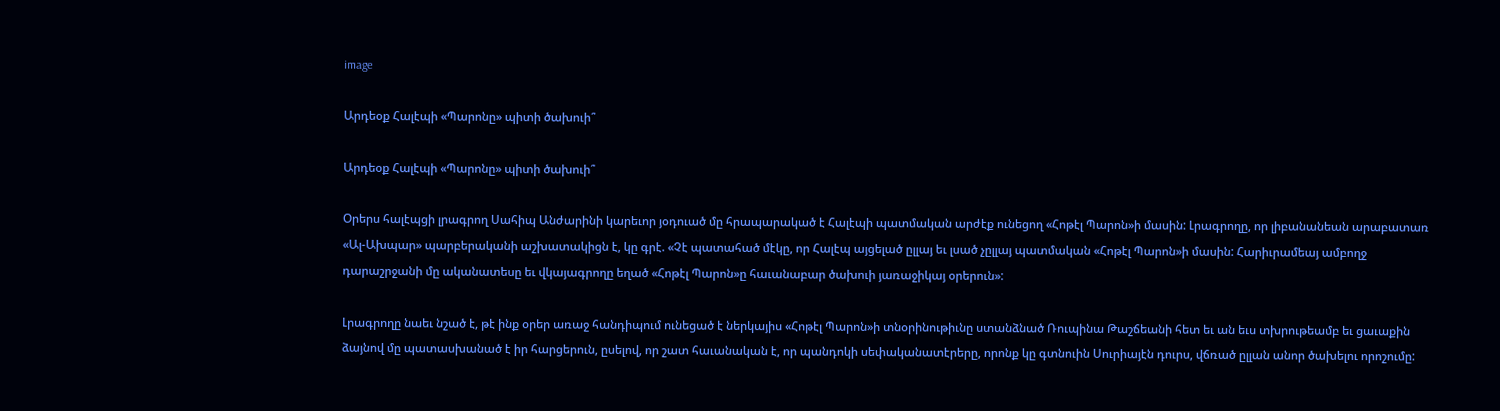image

Արդեօք Հալէպի «Պարոնը» պիտի ծախուի՞

Արդեօք Հալէպի «Պարոնը» պիտի ծախուի՞

Օրերս հալէպցի լրագրող Սահիպ Անժարինի կարեւոր յօդուած մը հրապարակած է Հալէպի պատմական արժէք ունեցող «Հոթէլ Պարոն»ի մասին: Լրագրողը, որ լիբանանեան արաբատառ «Ալ-Ախպար» պարբերականի աշխատակիցն է, կը գրէ. «Չէ պատահած մէկը, որ Հալէպ այցելած ըլլայ եւ լսած չըլլայ պատմական «Հոթէլ Պարոն»ի մասին: Հարիւրամեայ ամբողջ դարաշրջանի մը ականատեսը եւ վկայագրողը եղած «Հոթէլ Պարոն»ը հաւանաբար ծախուի յառաջիկայ օրերուն»:

Լրագրողը նաեւ նշած է, թէ ինք օրեր առաջ հանդիպում ունեցած է ներկայիս «Հոթէլ Պարոն»ի տնօրինութիւնը ստանձնած Ռուպինա Թաշճեանի հետ եւ ան եւս տխրութեամբ եւ ցաւաքին ձայնով մը պատասխանած է իր հարցերուն, ըսելով, որ շատ հաւանական է, որ պանդոկի սեփականատէրերը, որոնք կը գտնուին Սուրիայէն դուրս, վճռած ըլլան անոր ծախելու որոշումը: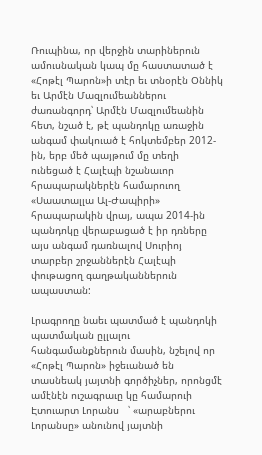Ռուպինա, որ վերջին տարիներուն ամուսնական կապ մը հաստատած է «Հոթէլ Պարոն»ի տէր եւ տնօրէն Օննիկ եւ Արմէն Մազլումեաններու ժառանգորդ՝ Արմէն Մազլումեանին հետ, նշած է, թէ պանդոկը առաջին անգամ փակուած է հոկտեմբեր 2012-ին, երբ մեծ պայթում մը տեղի ունեցած է Հալէպի նշանաւոր հրապարակներէն համարուող «Սաատալլա Ալ-Ժապիրի» հրապարակին վրայ, ապա 2014-ին պանդոկը վերաբացած է իր դռները այս անգամ դառնալով Սուրիոյ տարբեր շրջաններէն Հալէպի փութացող գաղթականներուն ապաստան:

Լրագրողը նաեւ պատմած է պանդոկի պատմական ըլլալու հանգամանքներուն մասին, նշելով որ «Հոթէլ Պարոն» իջեւանած են տասնեակ յայտնի գործիչներ, որոնցմէ ամէնէն ուշագրաւը կը համարուի Էտուարտ Լորանս   ՝ «արաբներու Լորանսը» անունով յայտնի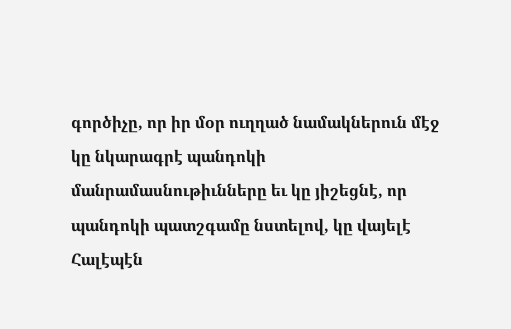գործիչը, որ իր մօր ուղղած նամակներուն մէջ կը նկարագրէ պանդոկի մանրամասնութիւնները եւ կը յիշեցնէ, որ պանդոկի պատշգամը նստելով, կը վայելէ Հալէպէն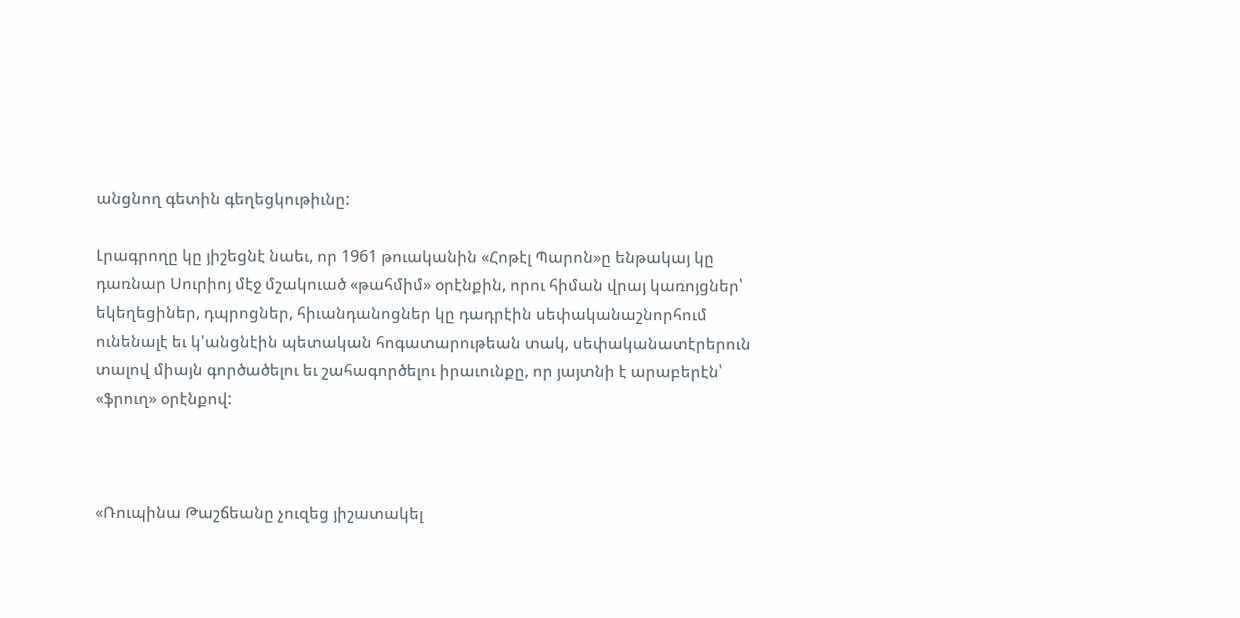անցնող գետին գեղեցկութիւնը:

Լրագրողը կը յիշեցնէ նաեւ, որ 1961 թուականին «Հոթէլ Պարոն»ը ենթակայ կը դառնար Սուրիոյ մէջ մշակուած «թահմիմ» օրէնքին, որու հիման վրայ կառոյցներ՝ եկեղեցիներ, դպրոցներ, հիւանդանոցներ կը դադրէին սեփականաշնորհում ունենալէ եւ կ'անցնէին պետական հոգատարութեան տակ, սեփականատէրերուն տալով միայն գործածելու եւ շահագործելու իրաւունքը, որ յայտնի է արաբերէն՝ «ֆրուղ» օրէնքով:



«Ռուպինա Թաշճեանը չուզեց յիշատակել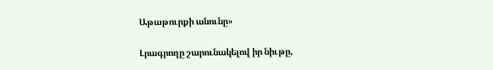Աթաթուրքի անունը»

Լրագրողը շարունակելով իր նիւթը,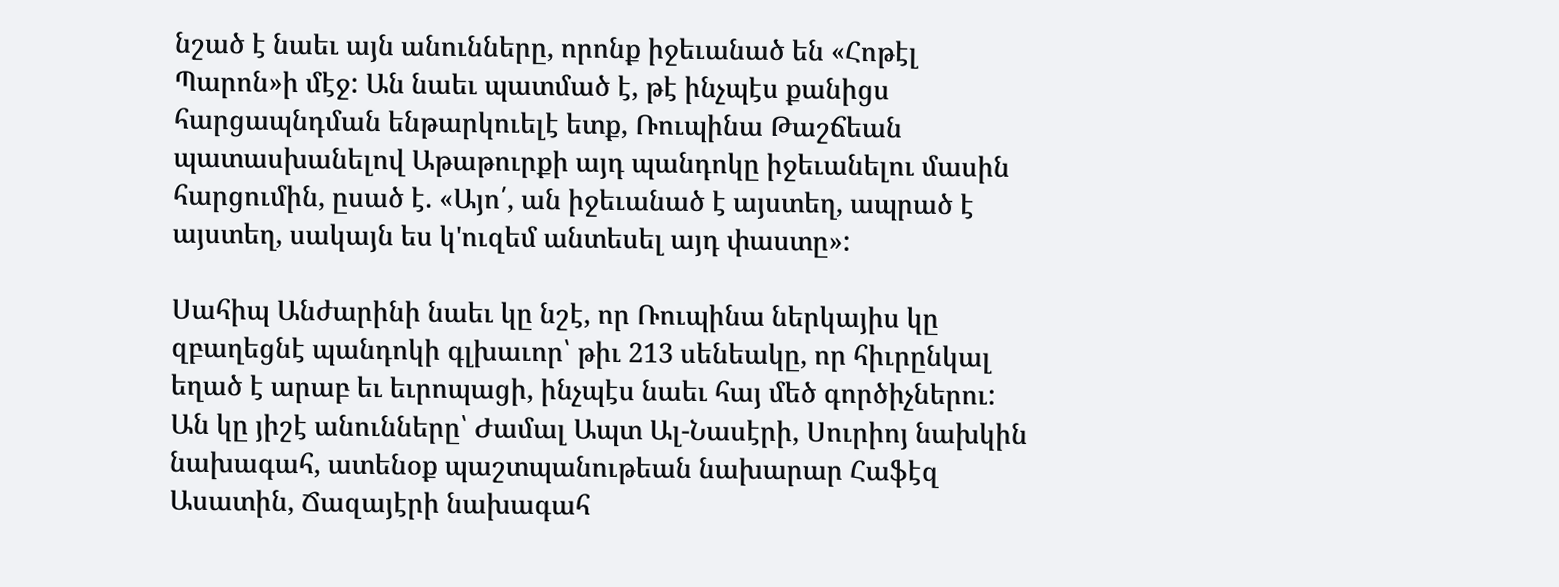նշած է նաեւ այն անունները, որոնք իջեւանած են «Հոթէլ Պարոն»ի մէջ: Ան նաեւ պատմած է, թէ ինչպէս քանիցս հարցապնդման ենթարկուելէ ետք, Ռուպինա Թաշճեան պատասխանելով Աթաթուրքի այդ պանդոկը իջեւանելու մասին հարցումին, ըսած է. «Այո՛, ան իջեւանած է այստեղ, ապրած է այստեղ, սակայն ես կ'ուզեմ անտեսել այդ փաստը»:

Սահիպ Անժարինի նաեւ կը նշէ, որ Ռուպինա ներկայիս կը զբաղեցնէ պանդոկի գլխաւոր՝ թիւ 213 սենեակը, որ հիւրընկալ եղած է արաբ եւ եւրոպացի, ինչպէս նաեւ հայ մեծ գործիչներու: Ան կը յիշէ անունները՝ Ժամալ Ապտ Ալ-Նասէրի, Սուրիոյ նախկին նախագահ, ատենօք պաշտպանութեան նախարար Հաֆէզ Ասատին, Ճազայէրի նախագահ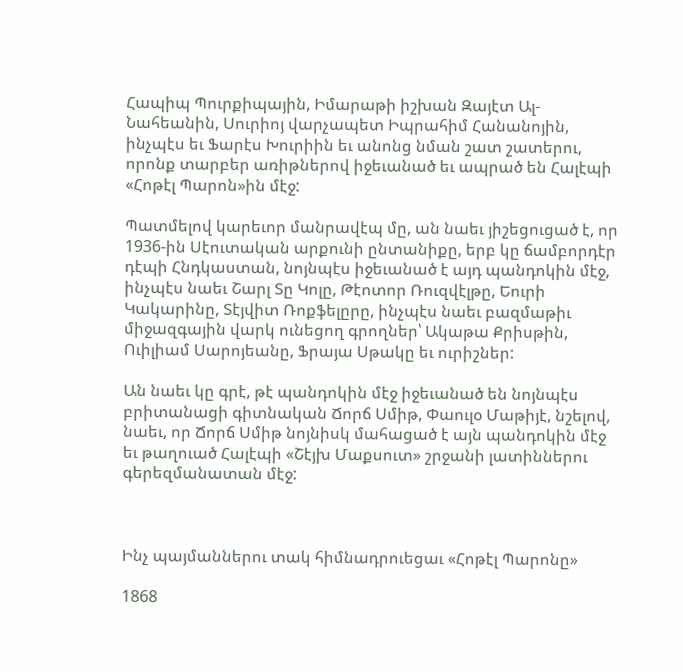Հապիպ Պուրքիպային, Իմարաթի իշխան Զայէտ Ալ-Նահեանին, Սուրիոյ վարչապետ Իպրահիմ Հանանոյին, ինչպէս եւ Ֆարէս Խուրիին եւ անոնց նման շատ շատերու, որոնք տարբեր առիթներով իջեւանած եւ ապրած են Հալէպի «Հոթէլ Պարոն»ին մէջ:

Պատմելով կարեւոր մանրավէպ մը, ան նաեւ յիշեցուցած է, որ 1936-ին Սէուտական արքունի ընտանիքը, երբ կը ճամբորդէր դէպի Հնդկաստան, նոյնպէս իջեւանած է այդ պանդոկին մէջ, ինչպէս նաեւ Շարլ Տը Կոլը, Թէոտոր Ռուզվէլթը, Եուրի Կակարինը, Տէյվիտ Ռոքֆելըրը, ինչպէս նաեւ բազմաթիւ միջազգային վարկ ունեցող գրողներ՝ Ակաթա Քրիսթին, Ուիլիամ Սարոյեանը, Ֆրայա Սթակը եւ ուրիշներ:

Ան նաեւ կը գրէ, թէ պանդոկին մէջ իջեւանած են նոյնպէս բրիտանացի գիտնական Ճորճ Սմիթ, Փաուլօ Մաթիյէ, նշելով, նաեւ, որ Ճորճ Սմիթ նոյնիսկ մահացած է այն պանդոկին մէջ եւ թաղուած Հալէպի «Շէյխ Մաքսուտ» շրջանի լատիններու գերեզմանատան մէջ:



Ինչ պայմաններու տակ հիմնադրուեցաւ «Հոթէլ Պարոնը»

1868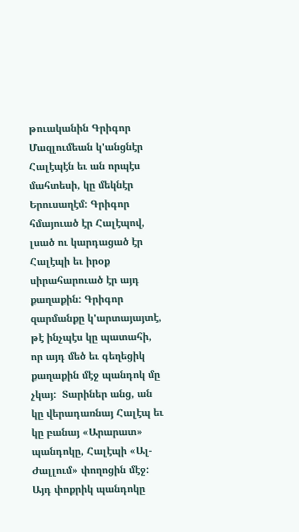թուականին Գրիգոր Մազլումեան կ'անցնէր Հալէպէն եւ ան որպէս մահտեսի, կը մեկնէր Երուսաղէմ: Գրիգոր հմայուած էր Հալէպով, լսած ու կարդացած էր Հալէպի եւ իրօք սիրահարուած էր այդ քաղաքին: Գրիգոր զարմանքը կ'արտայայտէ, թէ ինչպէս կը պատահի, որ այդ մեծ եւ գեղեցիկ քաղաքին մէջ պանդոկ մը չկայ:  Տարիներ անց, ան կը վերադառնայ Հալէպ եւ կը բանայ «Արարատ» պանդոկը, Հալէպի «Ալ-Ժալլում» փողոցին մէջ: Այդ փոքրիկ պանդոկը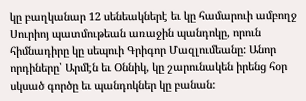կը բաղկանար 12 սենեակներէ եւ կը համարուի ամբողջ Սուրիոյ պատմութեան առաջին պանդոկը, որուն հիմնադիրը կը սեպուի Գրիգոր Մազլումեանը: Անոր որդիները՝ Արմէն եւ Օննիկ, կը շարունակեն իրենց հօր սկսած գործը եւ պանդոկներ կը բանան: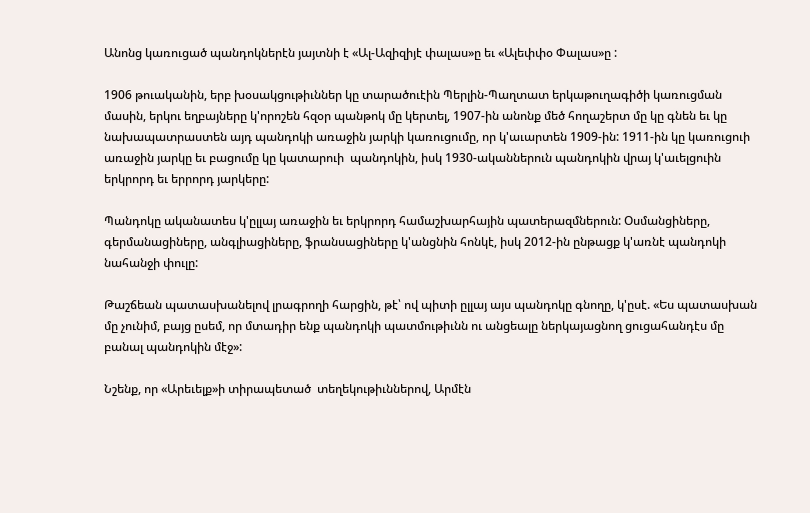Անոնց կառուցած պանդոկներէն յայտնի է «Ալ-Ազիզիյէ փալաս»ը եւ «Ալեփփօ Փալաս»ը :

1906 թուականին, երբ խօսակցութիւններ կը տարածուէին Պերլին-Պաղտատ երկաթուղագիծի կառուցման մասին, երկու եղբայները կ'որոշեն հզօր պանթոկ մը կերտել, 1907-ին անոնք մեծ հողաշերտ մը կը գնեն եւ կը նախապատրաստեն այդ պանդոկի առաջին յարկի կառուցումը, որ կ'աւարտեն 1909-ին: 1911-ին կը կառուցուի առաջին յարկը եւ բացումը կը կատարուի  պանդոկին, իսկ 1930-ականներուն պանդոկին վրայ կ'աւելցուին երկրորդ եւ երրորդ յարկերը:

Պանդոկը ականատես կ'ըլլայ առաջին եւ երկրորդ համաշխարհային պատերազմներուն: Օսմանցիները, գերմանացիները, անգլիացիները, ֆրանսացիները կ'անցնին հոնկէ, իսկ 2012-ին ընթացք կ'առնէ պանդոկի նահանջի փուլը:

Թաշճեան պատասխանելով լրագրողի հարցին, թէ՝ ով պիտի ըլլայ այս պանդոկը գնողը, կ'ըսէ. «Ես պատասխան մը չունիմ, բայց ըսեմ, որ մտադիր ենք պանդոկի պատմութիւնն ու անցեալը ներկայացնող ցուցահանդէս մը բանալ պանդոկին մէջ»:

Նշենք, որ «Արեւելք»ի տիրապետած  տեղեկութիւններով, Արմէն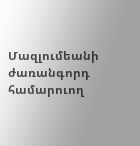Մազլումեանի ժառանգորդ համարուող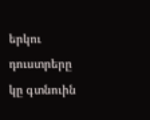երկու դուստրերը կը գտնուին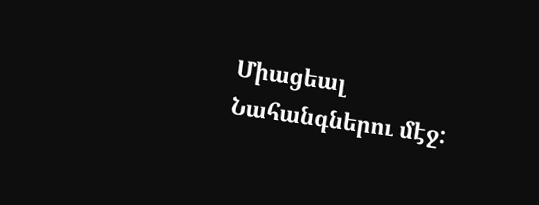Միացեալ Նահանգներու մէջ: